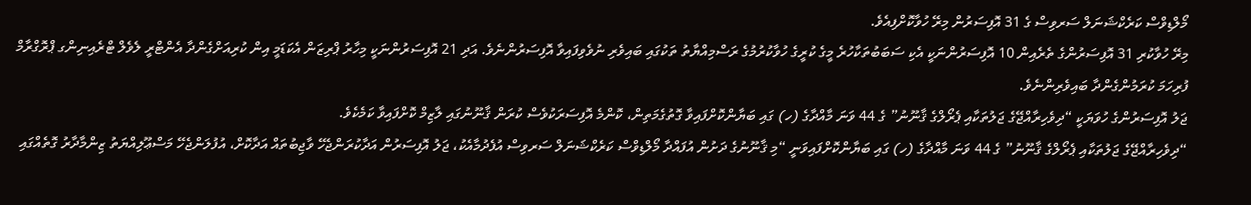މޯލްޑިވްސް ކަރެކްޝަނަލް ސަރވިސް ގެ 31 އޮފިސަރުން މިރޭ ހުވާކޮށްފިއެވެ.
މިރޭ ހުވާކުރި 31 އޮފިސަރުންގެ ތެރެއިން 10 އޮފިސަރުންނަކީ އެކި ސަބަބުތަކާހުރެ މީގެ ކުރީގެ ހުވާކުރުމުގެ ރަސްމިއްޔާތު ތަކުގައި ބައިވެރި ނުވެވިފައިވާ އޮފިސަރުންނެވެ. އަދި 21 އޮފިސަރުންނަކީ މިހާރު ޕްރިޒަން އެކަޑަމީ އިން ކުރިއަށްގެންދާ އެންޓްރީ ލެވެލް ޓްރެއިނިންގ ޕްރޮގްރާމް ފުރިހަމަ ކުރަމުންގެންދާ ބައިވެރިންނެވެ.
ޖަލު އޮފިސަރުންގެ ހުވަޔަކީ “ދިވެހިރާއްޖޭގެ ޖަލުތަކާއި ޕެރޯލްގެ ޤާނޫނު” ގެ 44 ވަނަ މާއްދާގެ (ހ) ގައި ބަޔާންކޮށްފައިވާ ގޮތުގެމަތިން، ކޮންމެ އޮފިސަރަކުވެސް ކުރަން ޤާނޫނުގައި ލާޒިމް ކޮށްފައިވާ ކަމެކެވެ.
“ދިވެހިރާއްޖޭގެ ޖަލުތަކާއި ޕެރޯލްގެ ޤާނޫނު” ގެ 44 ވަނަ މާއްދާގެ (ހ) ގައި ބަޔާންކޮށްފައިވަނީ “މި ޤާނޫނުގެ ދަށުން އުފައްދާ މޯލްޑިވްސް ކަރެކްޝަނަލް ސަރވިސް އުފެދުމާއެކު، ޖަލު އޮފިސަރުން އަދާކުރަންޖެހޭ ވާޖިބުތައް އަދާކޮށް، އުފުލަންޖެހޭ މަސްޢޫލިއްޔަތު ޒިންމާދާރު ގޮތެއްގައި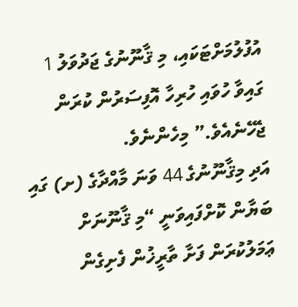އުފުލުމަށްޓަކައި، މި ޤާނޫނުގެ ޖަދުވަލު 1 ގައިވާ ހުވައި ހުރިހާ އޮފިސަރުން ކުރަން ޖެހޭނެއެވެ.” މިހެންނެވެ.
އަދި މިޤާނޫނުގެ 44 ވަނަ މާއްދާގެ (ށ) ގައި ބަޔާން ކޮށްފައިވަނީ “މި ޤާނޫނަށް ޢަމަލުކުރަން ފަށާ ތާރީޚުން ފެށިގެން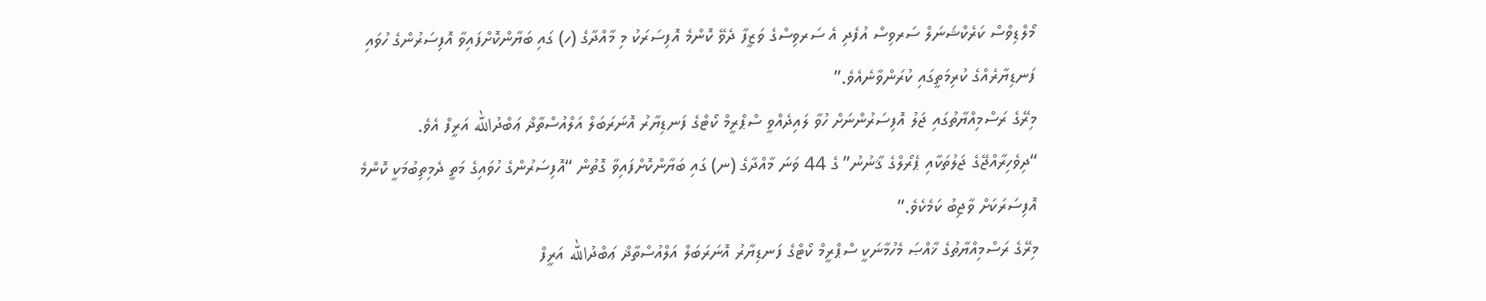މޯލްޑިވްސް ކަރެކްޝަނަލް ސަރވިސް އުފެދި އެ ސަރވިސްގެ ވަޒީފާ ދެވޭ ކޮންމެ އޮފިސަރަކު މި މާއްދާގެ (ހ) ގައި ބަޔާންކޮށްފައިވާ އޮފިސަރުންގެ ހުވައި ފަނޑިޔާރެއްގެ ކުރިމަތީގައި ކުރަންވާނެއެވެ.”
މިރޭގެ ރަސްމިއްޔާތުގައި ޖަލު އޮފިސަރުންނަށް ހުވާ ލައިދެއްވީ ސްޕްރީމް ކޯޓްގެ ފަނޑިޔާރު އޮނަރަބަލް އަލްއުސްތާޛް ޢަބްދުالله އަރީފް އެވެ.
“ދިވެހިރާއްޖޭގެ ޖަލުތަކާއި ޕެރޯލްގެ ޤާނުނު” ގެ 44 ވަނަ މާއްދާގެ (ނ) ގައި ބަޔާންކޮށްފައިވާ ގޮތުން “އޮފިސަރުންގެ ހުވައިގެ މަތީ ދެމިތިބުމަކީ ކޮންމެ އޮފިސަރަކަށް ވާޖިބު ކަމެކެވެ.”
މިރޭގެ ރަސްމިއްޔާތުގެ ޚާއްޞަ މެހުމާނަކީ ސްޕްރީމް ކޯޓްގެ ފަނޑިޔާރު އޮނަރަބަލް އަލްއުސްތާޛް ޢަބްދުالله އަރީފް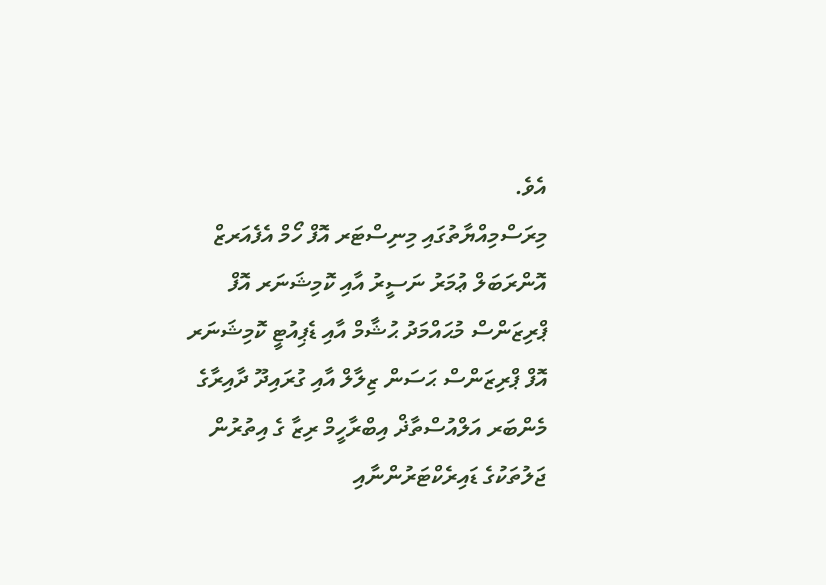އެވެ.
މިރަސްމިއްޔާތުގައި މިނިސްޓަރ އޮފް ހޯމް އެފެއަރޒް އޮންރަބަލް ޢުމަރު ނަސީރު އާއި ކޮމިޝަނަރ އޮފް ޕްރިޒަންސް މުޙައްމަދު ޙުޝާމް އާއި ޑެޕިއުޓީ ކޮމިޝަނަރ އޮފް ޕްރިޒަންސް ޙަސަން ޒިލާލް އާއި ގުރައިދޫ ދާއިރާގެ މެންބަރ އަލްއުސްތާޛް އިބްރާހީމް ރިޒާ ގެ އިތުރުން ޖަލުތަކުގެ ޑައިރެކްޓަރުންނާއި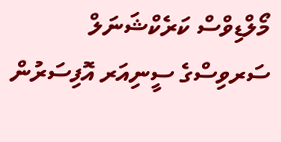މޯލްޑިވްސް ކަރެކްޝަނަލް ސަރވިސްގެ ސީނިއަރ އޮފިސަރުން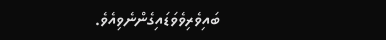ބައިވެރިވެވަޑައިގެންނެވިއެވެ.